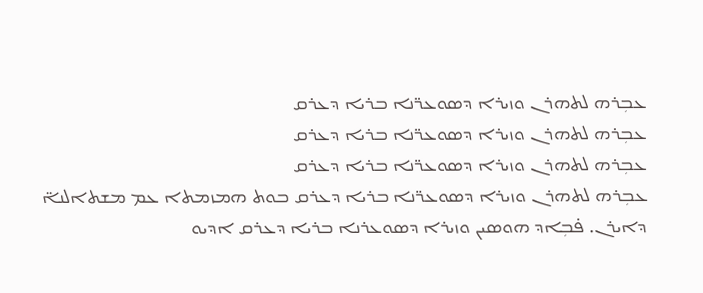ܥܒܼܪܗ ܠܬܗܪܢ ܘܙܝܪܐ ܕܣܘܥܪ̈ܢܐ ܒܪܝܐ ܕܥܪܩ
ܥܒܼܪܗ ܠܬܗܪܢ ܘܙܝܪܐ ܕܣܘܥܪ̈ܢܐ ܒܪܝܐ ܕܥܪܩ
ܥܒܼܪܗ ܠܬܗܪܢ ܘܙܝܪܐ ܕܣܘܥܪ̈ܢܐ ܒܪܝܐ ܕܥܪܩ
ܥܒܼܪܗ ܠܬܗܪܢ ܘܙܝܪܐ ܕܣܘܥܪ̈ܢܐ ܒܪܝܐ ܕܥܪܩ ܒܘܬ ܗܡܙܡܬܐ ܥܡ ܡܫܬܐܠܢܐ̈ ܕܐܝܪܢ. ܦ̇ܒܼܐܕ ܗܘܣܝܢ ܘܙܝܪܐ ܕܣܘܥܪܢܐ ܒܪܝܐ ܕܥܪܩ ܐܕܝܘ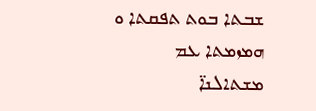ܫܒܬܐ ܒܘܬ ܬܦܩܬܐ ܘ ܗܡܙܡܬܐ ܥܡ ܡܫܬܐܠܢܐ̈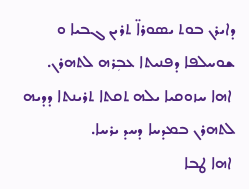ܕܐܝܪܢ ܒܘܬ ܝܣܘܪܐ̈ ܬܪܝܢ ܓܒܝܐ ܘ ܫܘܚܠܦܐ ܕܦܢܝܬܐ ܥܒܼܪܗ ܠܬܗܪܢ.
 ܐܗܐ ܚܙܘܩܝܐ ܝܠܗ ܬܩܬܐ ܬܪܝܢܬܐ ܕܕܝܗ ܠܬܗܪܢ ܒܡܕܚܐ ܕܚܕ ܝܪܚܐ.
 ܐܗܐ ܛܒܐ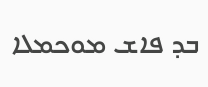ܒܕ ܦܐܫ ܡܘܟܡܠܐ